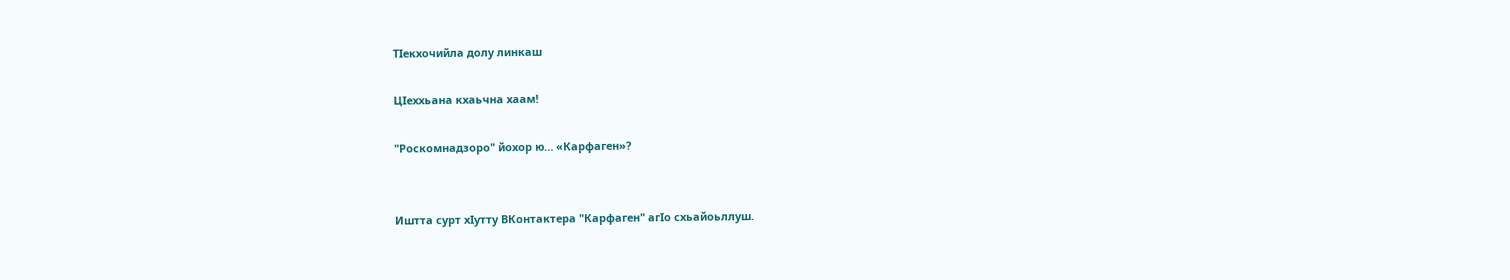ТIекхочийла долу линкаш

ЦIеххьана кхаьчна хаам!

"Роскомнадзоро" йохор ю… «Карфаген»?


Иштта сурт хIутту ВКонтактера "Карфаген" агIо схьайоьллуш.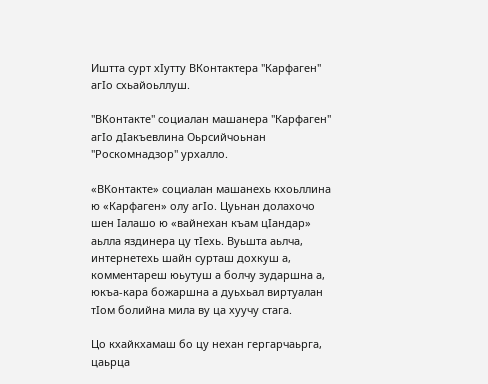Иштта сурт хIутту ВКонтактера "Карфаген" агIо схьайоьллуш.

"ВКонтакте" социалан машанера "Карфаген" агIо дIакъевлина Оьрсийчоьнан "Роскомнадзор" урхалло.

«ВКонтакте» социалан машанехь кхоьллина ю «Карфаген» олу агIо. Цуьнан долахочо шен Iалашо ю «вайнехан къам цIандар» аьлла яздинера цу тIехь. Вуьшта аьлча, интернетехь шайн сурташ дохкуш а, комментареш юьутуш а болчу зударшна а, юкъа-кара божаршна а дуьхьал виртуалан тIом болийна мила ву ца хуучу стага.

Цо кхайкхамаш бо цу нехан гергарчаьрга, цаьрца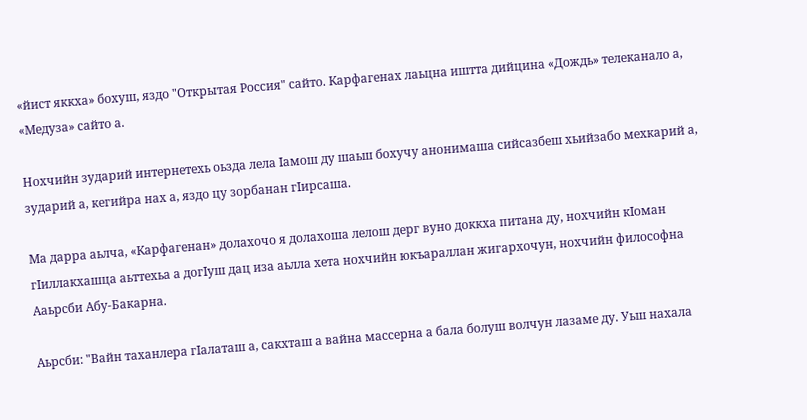«йист яккха» бохуш, яздо "Открытая Россия" сайто. Карфагенах лаьцна иштта дийцина «Дождь» телеканало а, «Медуза» сайто а.

Нохчийн зударий интернетехь оьзда лела Iамош ду шаьш бохучу анонимаша сийсазбеш хьийзабо мехкарий а, зударий а, кегийра нах а, яздо цу зорбанан гIирсаша.

Ма дарра аьлча, «Карфагенан» долахочо я долахоша лелош дерг вуно доккха питана ду, нохчийн кIоман гIиллакхашца аьттехьа а догIуш дац иза аьлла хета нохчийн юкъараллан жигархочун, нохчийн философна Ааьрсби Абу-Бакарна.

Аьрсби: "Вайн таханлера гIалаташ а, сакхташ а вайна массерна а бала болуш волчун лазаме ду. Уьш нахала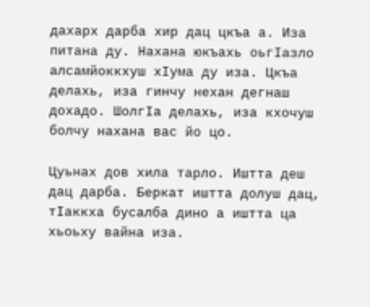дахарх дарба хир дац цкъа а. Иза питана ду. Нахана юкъахь оьгIазло алсамйоккхуш хIума ду иза. Цкъа делахь, иза гинчу нехан дегнаш дохадо. ШолгIа делахь, иза кхочуш болчу нахана вас йо цо.

Цуьнах дов хила тарло. Иштта деш дац дарба. Беркат иштта долуш дац, тIаккха бусалба дино а иштта ца хьоьху вайна иза.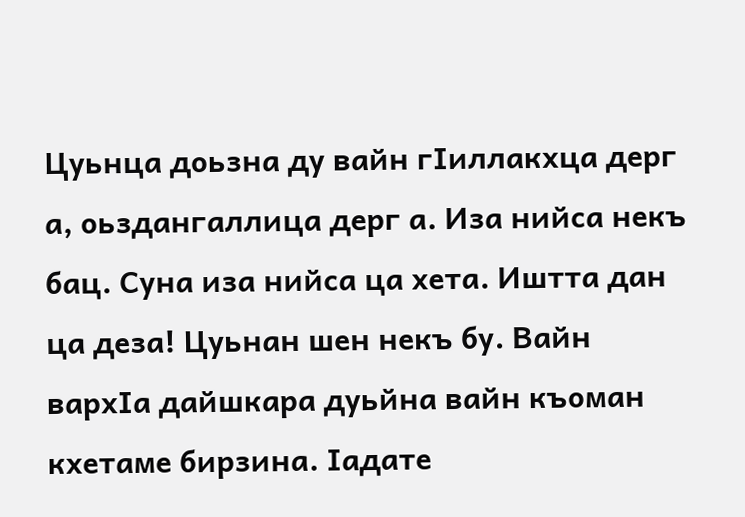Цуьнца доьзна ду вайн гIиллакхца дерг а, оьздангаллица дерг а. Иза нийса некъ бац. Суна иза нийса ца хета. Иштта дан ца деза! Цуьнан шен некъ бу. Вайн вархIа дайшкара дуьйна вайн къоман кхетаме бирзина. Iадате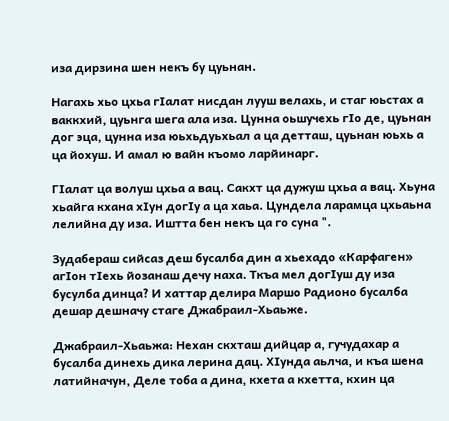иза дирзина шен некъ бу цуьнан.

Нагахь хьо цхьа гIалат нисдан лууш велахь, и стаг юьстах а ваккхий, цуьнга шега ала иза. Цунна оьшучехь гIо де, цуьнан дог эца, цунна иза юьхьдуьхьал а ца детташ, цуьнан юьхь а ца йохуш. И амал ю вайн къомо ларйинарг.

ГIалат ца волуш цхьа а вац. Сакхт ца дужуш цхьа а вац. Хьуна хьайга кхана хIун догIу а ца хаьа. Цундела ларамца цхьаьна лелийна ду иза. Иштта бен некъ ца го суна ".

Зудабераш сийсаз деш бусалба дин а хьехадо «Карфаген» агIон тIехь йозанаш дечу наха. Ткъа мел догIуш ду иза бусулба динца? И хаттар делира Маршо Радионо бусалба дешар дешначу стаге Джабраил-Хьаьже.

Джабраил-Хьаьжа: Нехан скхташ дийцар а, гучудахар а бусалба динехь дика лерина дац. ХIунда аьлча, и къа шена латийначун, Деле тоба а дина, кхета а кхетта, кхин ца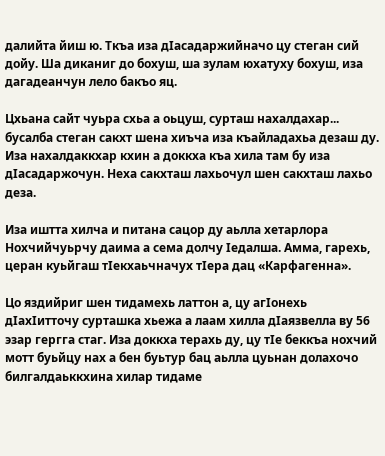далийта йиш ю. Ткъа иза дIасадаржийначо цу стеган сий дойу. Ша диканиг до бохуш, ша зулам юхатуху бохуш, иза дагадеанчун лело бакъо яц.

Цхьана сайт чуьра схьа а оьцуш, сурташ нахалдахар... бусалба стеган сакхт шена хиъча иза къайладахьа дезаш ду. Иза нахалдаккхар кхин а доккха къа хила там бу иза дIасадаржочун. Неха сакхташ лахьочул шен сакхташ лахьо деза.

Иза иштта хилча и питана сацор ду аьлла хетарлора Нохчийчуьрчу даима а сема долчу Iедалша. Амма, гарехь, церан куьйгаш тIекхаьчначух тIера дац «Карфагенна».

Цо яздийриг шен тидамехь латтон а, цу агIонехь дIахIитточу сурташка хьежа а лаам хилла дIаязвелла ву 56 эзар гергга стаг. Иза доккха терахь ду, цу тIе беккъа нохчий мотт буьйцу нах а бен буьтур бац аьлла цуьнан долахочо билгалдаьккхина хилар тидаме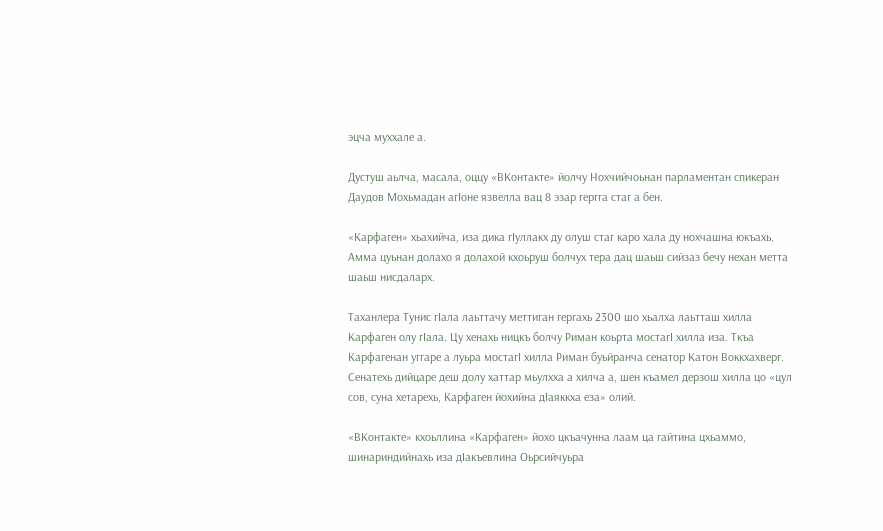эцча муххале а.

Дустуш аьлча, масала, оццу «ВКонтакте» йолчу Нохчийчоьнан парламентан спикеран Даудов Мохьмадан агIоне язвелла вац 8 эзар гергга стаг а бен.

«Карфаген» хьахийча, иза дика гIуллакх ду олуш стаг каро хала ду нохчашна юкъахь. Амма цуьнан долахо я долахой кхоьруш болчух тера дац шаьш сийзаз бечу нехан метта шаьш нисдаларх.

Таханлера Тунис гIала лаьттачу меттиган гергахь 2300 шо хьалха лаьтташ хилла Карфаген олу гIала. Цу хенахь ницкъ болчу Риман коьрта мостагI хилла иза. Ткъа Карфагенан уггаре а луьра мостагI хилла Риман буьйранча сенатор Катон Воккхахверг. Сенатехь дийцаре деш долу хаттар мьулхха а хилча а, шен къамел дерзош хилла цо «цул сов, суна хетарехь, Карфаген йохийна дIаяккха еза» олий.

«ВКонтакте» кхоьллина «Карфаген» йохо цкъачунна лаам ца гайтина цхьаммо, шинариндийнахь иза дIакъевлина Оьрсийчуьра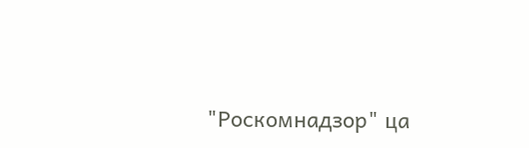"Роскомнадзор" ца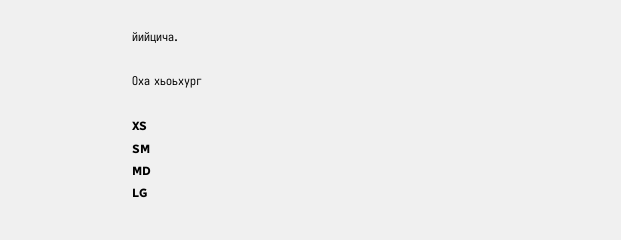йийцича.

Оха хьоьхург

XS
SM
MD
LG